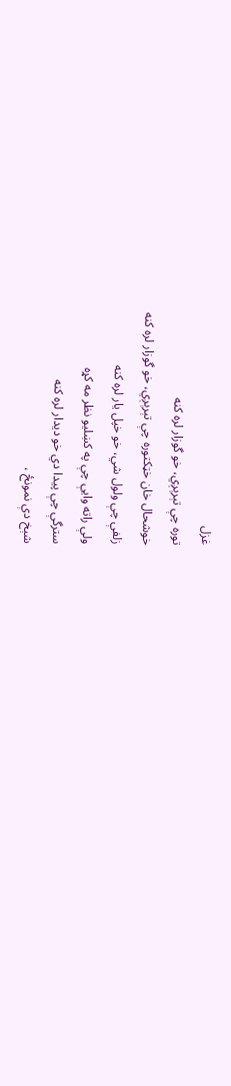غزل
توره چې تېرېږي، خو گوزار لره کنه
خوشحال خان خټکتوره چې تېرېږي، خو گوزار لره کنه
زلفې چې ولول شي، خو خپل يار لره کنه
ولې راته وايې چې په کښليو نظر مه کړه
سترگې چې پيدا دي خو ديدار لره کنه
شېخ دې نمونځ ،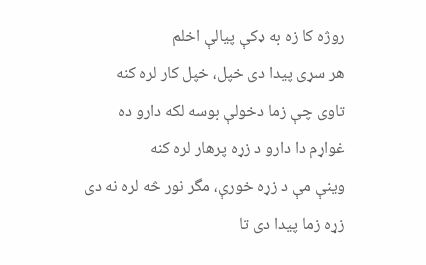روژه کا زه به ډکې پيالې اخلم
هر سړی پيدا دی خپل، خپل کار لره کنه
تاوی چې زما دخولې بوسه لکه دارو ده
غواړم دا دارو د زړه پرهار لره کنه
وينې مې د زړه خورې، مگر نور څه لره نه دی
زړه زما پيدا دی تا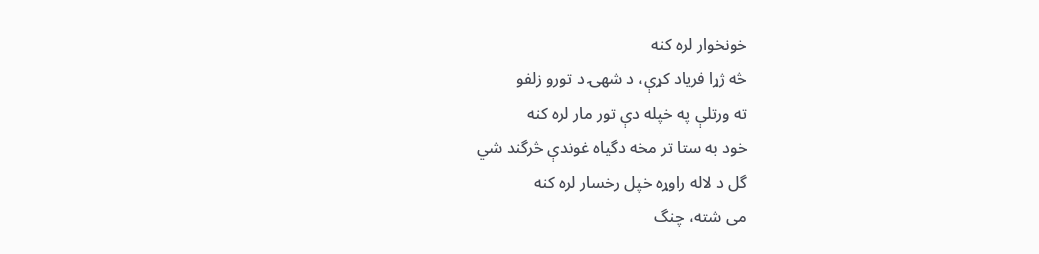خونخوار لره کنه
څه ژړا فرياد کړې، د شهۍ د تورو زلفو
ته ورتلې په خپله دې تور مار لره کنه
خود به ستا تر مخه دگياه غوندې څرگند شي
گل د لاله راوړه خپل رخسار لره کنه
می شته، چنگ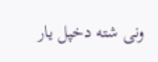ونی شته دخپل يار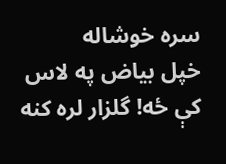سره خوشاله
خپل بياض په لاس کې ځه! گلزار لره کنه